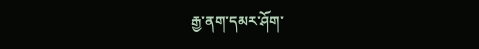རྒྱ་ནག་དམར་ཤོག་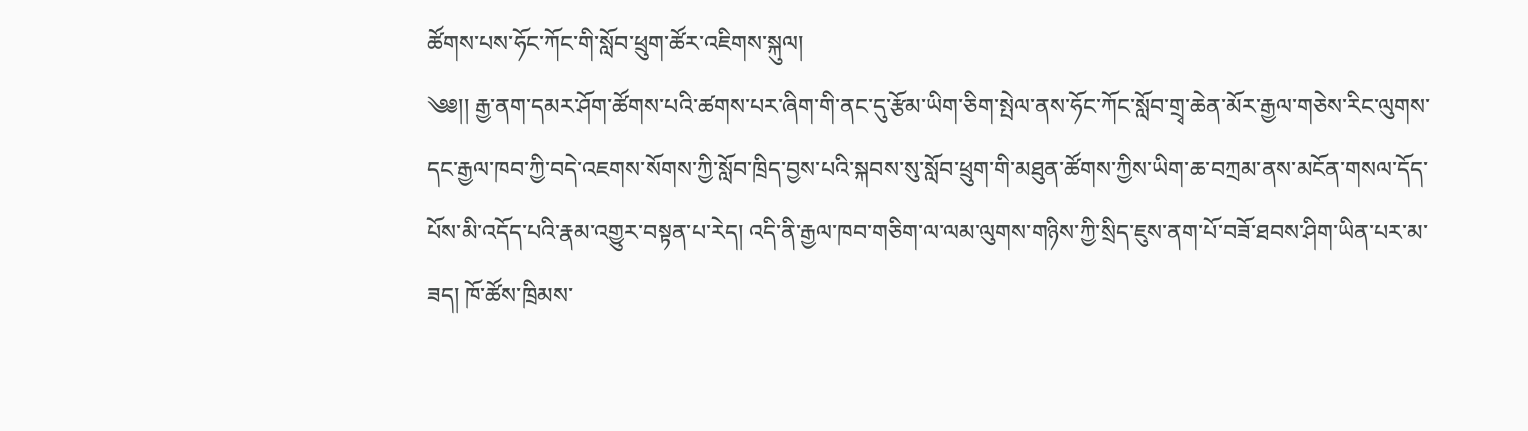ཚོགས་པས་ཧོང་ཀོང་གི་སློབ་ཕྲུག་ཚོར་འཇིགས་སྐུལ།
༄༅།། རྒྱ་ནག་དམར་ཤོག་ཚོགས་པའི་ཚགས་པར་ཞིག་གི་ནང་དུ་རྩོམ་ཡིག་ཅིག་སྤེལ་ནས་ཧོང་ཀོང་སློབ་གྲྭ་ཆེན་མོར་རྒྱལ་གཅེས་རིང་ལུགས་དང་རྒྱལ་ཁབ་ཀྱི་བདེ་འཇགས་སོགས་ཀྱི་སློབ་ཁྲིད་བྱས་པའི་སྐབས་སུ་སློབ་ཕྲུག་གི་མཐུན་ཚོགས་ཀྱིས་ཡིག་ཆ་བཀྲམ་ནས་མངོན་གསལ་དོད་པོས་མི་འདོད་པའི་རྣམ་འགྱུར་བསྟན་པ་རེད། འདི་ནི་རྒྱལ་ཁབ་གཅིག་ལ་ལམ་ལུགས་གཉིས་ཀྱི་སྲིད་ཇུས་ནག་པོ་བཟོ་ཐབས་ཤིག་ཡིན་པར་མ་ཟད། ཁོ་ཚོས་ཁྲིམས་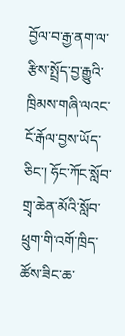བྱོལ་བ་རྒྱ་ནག་ལ་རྩིས་སྤྲོད་བྱ་རྒྱུའི་ཁྲིམས་གཞི་ལའང་ངོ་རྒོལ་བྱས་ཡོད་ཅིང་། ཧོང་ཀོང་སློབ་གྲྭ་ཆེན་མོའི་སློབ་ཕྲུག་གི་འགོ་ཁྲིད་ཚོས་ཟིང་ཆ་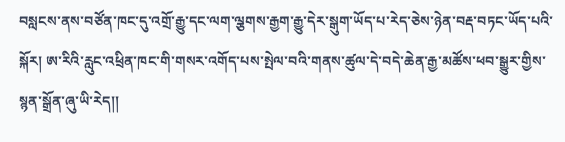བསླངས་ནས་བཙོན་ཁང་དུ་འགྲོ་རྒྱུ་དང་ལག་ལྕགས་རྒྱག་རྒྱུ་དེར་སྒུག་ཡོད་པ་རེད་ཅེས་ཉེན་བརྡ་བཏང་ཡོད་པའི་སྐོར། ཨ་རིའི་རླུང་འཕྲིན་ཁང་གི་གསར་འགོད་པས་སྤེལ་བའི་གནས་ཚུལ་དེ་བདེ་ཆེན་རྒྱ་མཚོས་ཕབ་སྒྱུར་གྱིས་སྙན་སྒྲོན་ཞུ་ཡི་རེད།།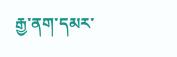རྒྱ་ནག་དམར་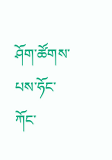ཤོག་ཚོགས་པས་ཧོང་ཀོང་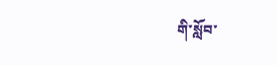གི་སློབ་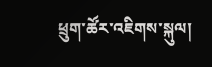ཕྲུག་ཚོར་འཇིགས་སྐུལ།